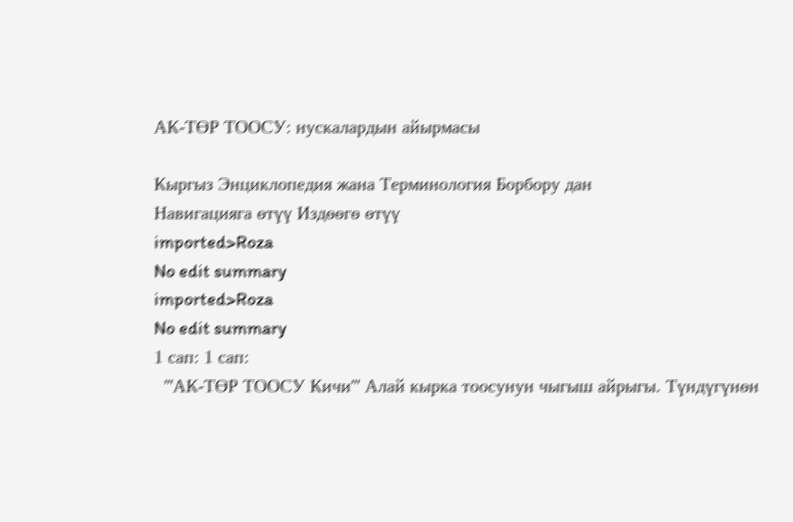АК-ТӨР ТООСУ: нускалардын айырмасы

Кыргыз Энциклопедия жана Терминология Борбору дан
Навигацияга өтүү Издөөгө өтүү
imported>Roza
No edit summary
imported>Roza
No edit summary
1 сап: 1 сап:
  '''АК-ТӨР ТООСУ Кичи''' Алай кырка тоосунун чыгыш айрыгы. Түндүгүнөн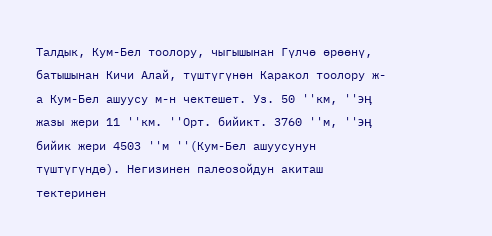Талдык, Кум-Бел тоолору, чыгышынан Гүлчө өрөөнү, батышынан Кичи Алай, түштүгүнөн Каракол тоолору ж-а Кум-Бел ашуусу м-н чектешет. Уз. 50 ''км, ''эӊ жазы жери 11 ''км. ''Орт. бийикт. 3760 ''м, ''эӊ бийик жери 4503 ''м ''(Кум-Бел ашуусунун түштүгүндө). Негизинен палеозойдун акиташ тектеринен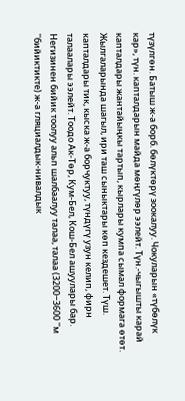түзүлгөн. Батыш ж-а борб. бөлүктөрү зоокалуу. Чокуларын «түбөлүк кар», түн. капталдарын майда мөӊгүлөр ээлейт. Түн.-чыгышты карай капталдары жантайыӊкы тартып, кырлары кумпа сымал формага өтөт. Жылгаларында шагыл, ири таш сыныктары көп кездешет. Түш. капталдары тик, кыска ж-а борчуктуу, түндүгү узун келип, фирн талаалары ээлейт. Тоодо Ак-Төр, Кум-Бел, Кош-Бел ашуулары бар. Негизинен бийик тоолуу альп шалбаалуу талаа, талаа (3200‒3600 ''м ''бийиктикте) ж-а гляциалдык-нивалдык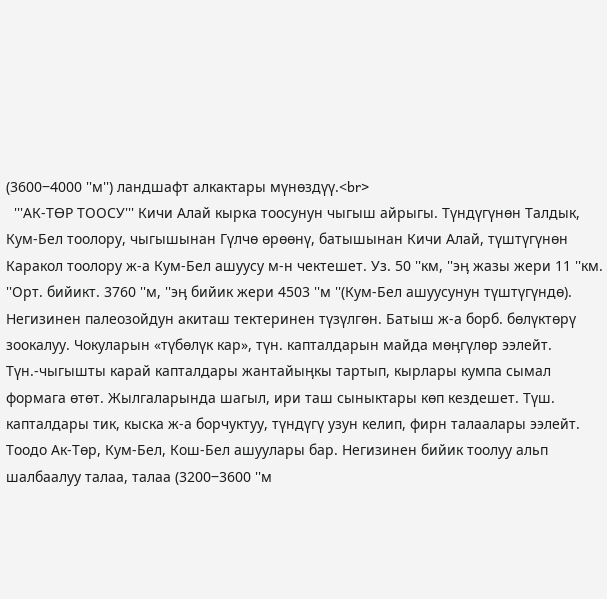(3600‒4000 ''м'') ландшафт алкактары мүнөздүү.<br>
  '''АК-ТӨР ТООСУ''' Кичи Алай кырка тоосунун чыгыш айрыгы. Түндүгүнөн Талдык, Кум-Бел тоолору, чыгышынан Гүлчө өрөөнү, батышынан Кичи Алай, түштүгүнөн Каракол тоолору ж-а Кум-Бел ашуусу м-н чектешет. Уз. 50 ''км, ''эӊ жазы жери 11 ''км. ''Орт. бийикт. 3760 ''м, ''эӊ бийик жери 4503 ''м ''(Кум-Бел ашуусунун түштүгүндө). Негизинен палеозойдун акиташ тектеринен түзүлгөн. Батыш ж-а борб. бөлүктөрү зоокалуу. Чокуларын «түбөлүк кар», түн. капталдарын майда мөӊгүлөр ээлейт. Түн.-чыгышты карай капталдары жантайыӊкы тартып, кырлары кумпа сымал формага өтөт. Жылгаларында шагыл, ири таш сыныктары көп кездешет. Түш. капталдары тик, кыска ж-а борчуктуу, түндүгү узун келип, фирн талаалары ээлейт. Тоодо Ак-Төр, Кум-Бел, Кош-Бел ашуулары бар. Негизинен бийик тоолуу альп шалбаалуу талаа, талаа (3200‒3600 ''м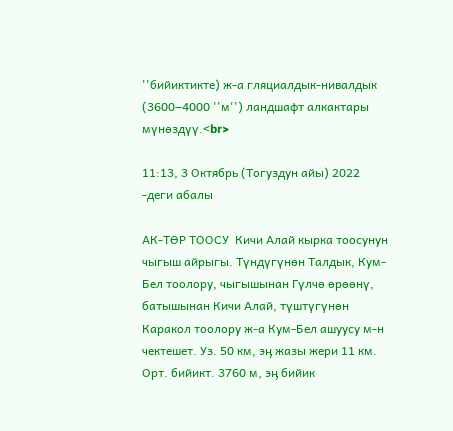''бийиктикте) ж-а гляциалдык-нивалдык (3600‒4000 ''м'') ландшафт алкактары мүнөздүү.<br>

11:13, 3 Октябрь (Тогуздун айы) 2022 -деги абалы

АК-ТӨР ТООСУ  Кичи Алай кырка тоосунун чыгыш айрыгы. Түндүгүнөн Талдык, Кум-Бел тоолору, чыгышынан Гүлчө өрөөнү, батышынан Кичи Алай, түштүгүнөн Каракол тоолору ж-а Кум-Бел ашуусу м-н чектешет. Уз. 50 км, эӊ жазы жери 11 км. Орт. бийикт. 3760 м, эӊ бийик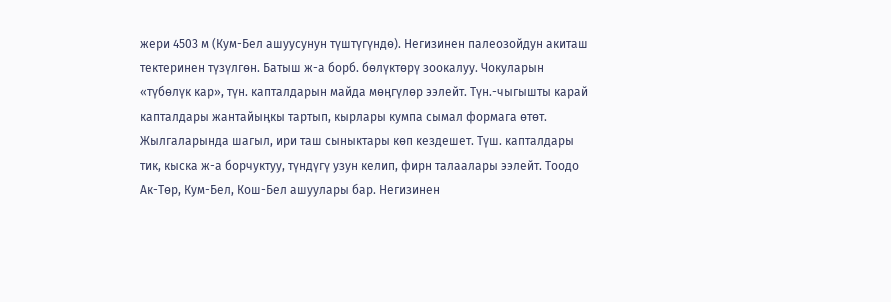жери 4503 м (Кум-Бел ашуусунун түштүгүндө). Негизинен палеозойдун акиташ тектеринен түзүлгөн. Батыш ж-а борб. бөлүктөрү зоокалуу. Чокуларын «түбөлүк кар», түн. капталдарын майда мөӊгүлөр ээлейт. Түн.-чыгышты карай капталдары жантайыӊкы тартып, кырлары кумпа сымал формага өтөт. Жылгаларында шагыл, ири таш сыныктары көп кездешет. Түш. капталдары тик, кыска ж-а борчуктуу, түндүгү узун келип, фирн талаалары ээлейт. Тоодо Ак-Төр, Кум-Бел, Кош-Бел ашуулары бар. Негизинен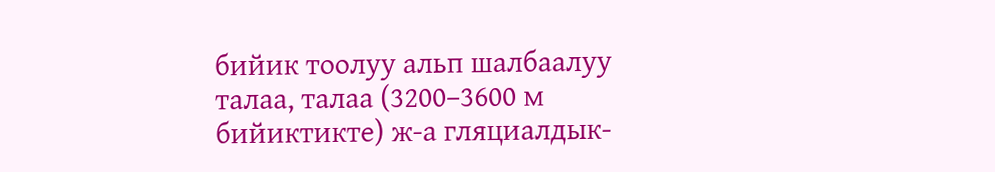бийик тоолуу альп шалбаалуу талаа, талаа (3200‒3600 м бийиктикте) ж-а гляциалдык-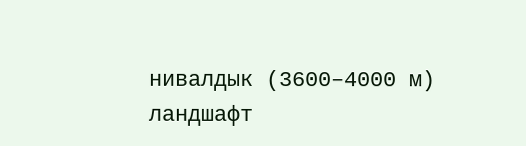нивалдык (3600‒4000 м) ландшафт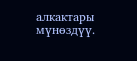алкактары мүнөздүү.